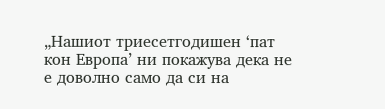„Нашиот триесетгодишен ‘пат кон Европа’ ни покажува дека не е доволно само да си на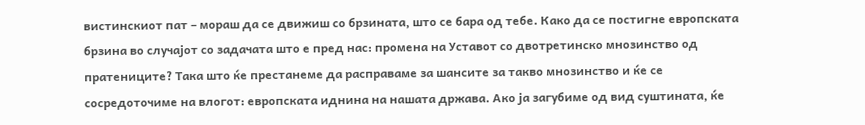вистинскиот пат – мораш да се движиш со брзината, што се бара од тебе. Како да се постигне европската брзина во случајот со задачата што е пред нас: промена на Уставот со двотретинско мнозинство од пратениците? Така што ќе престанеме да расправаме за шансите за такво мнозинство и ќе се сосредоточиме на влогот: европската иднина на нашата држава. Ако ја загубиме од вид суштината, ќе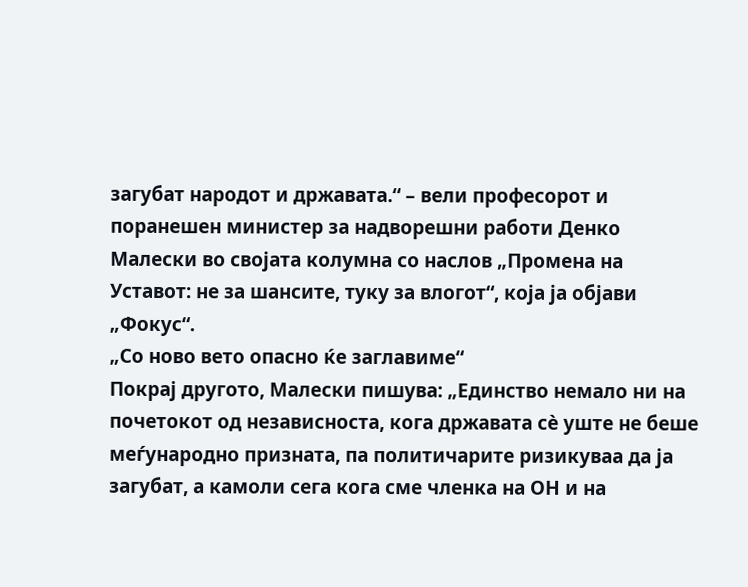загубат народот и државата.“ – вели професорот и поранешен министер за надворешни работи Денко Малески во својата колумна со наслов „Промена на Уставот: не за шансите, туку за влогот“, која ја објави „Фокус“.
„Со ново вето опасно ќе заглавиме“
Покрај другото, Малески пишува: „Единство немало ни на почетокот од независноста, кога државата сѐ уште не беше меѓународно призната, па политичарите ризикуваа да ја загубат, а камоли сега кога сме членка на ОН и на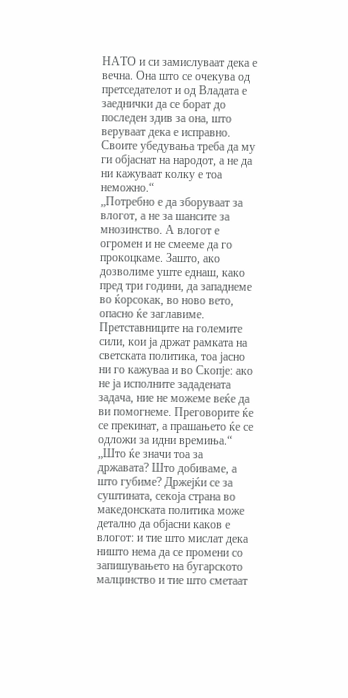НАТО и си замислуваат дека е вечна. Она што се очекува од претседателот и од Владата е заеднички да се борат до последен здив за она, што веруваат дека е исправно. Своите убедувања треба да му ги објаснат на народот, а не да ни кажуваат колку е тоа неможно.“
„Потребно е да зборуваат за влогот, а не за шансите за мнозинство. А влогот е огромен и не смееме да го прокоцкаме. Зашто, ако дозволиме уште еднаш, како пред три години, да западнеме во ќорсокак, во ново вето, опасно ќе заглавиме. Претставниците на големите сили, кои ја држат рамката на светската политика, тоа јасно ни го кажуваа и во Скопје: ако не ја исполните зададената задача, ние не можеме веќе да ви помогнеме. Преговорите ќе се прекинат, а прашањето ќе се одложи за идни времиња.“
„Што ќе значи тоа за државата? Што добиваме, а што губиме? Држејќи се за суштината, секоја страна во македонската политика може детално да објасни каков е влогот: и тие што мислат дека ништо нема да се промени со запишувањето на бугарското малцинство и тие што сметаат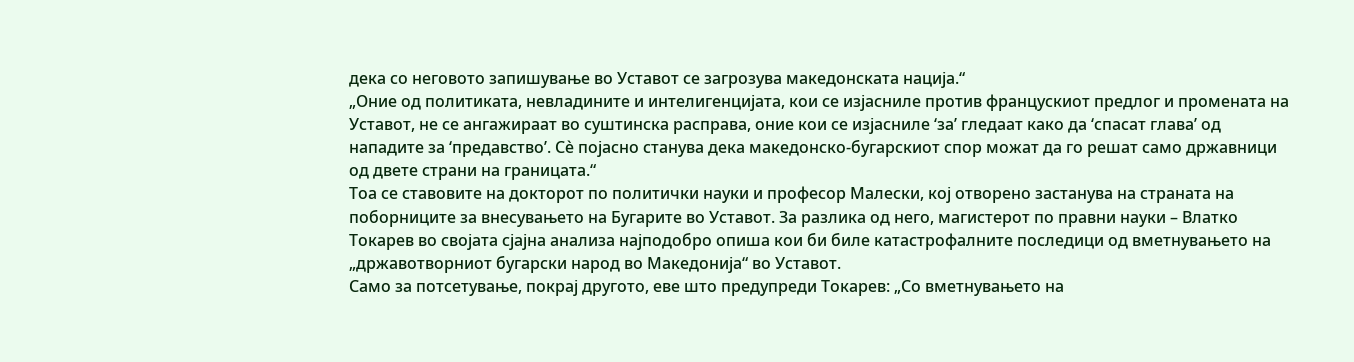дека со неговото запишување во Уставот се загрозува македонската нација.“
„Оние од политиката, невладините и интелигенцијата, кои се изјасниле против францускиот предлог и промената на Уставот, не се ангажираат во суштинска расправа, оние кои се изјасниле ‘за’ гледаат како да ‘спасат глава’ од нападите за ‘предавство’. Сѐ појасно станува дека македонско-бугарскиот спор можат да го решат само државници од двете страни на границата.“
Тоа се ставовите на докторот по политички науки и професор Малески, кој отворено застанува на страната на поборниците за внесувањето на Бугарите во Уставот. За разлика од него, магистерот по правни науки – Влатко Токарев во својата сјајна анализа најподобро опиша кои би биле катастрофалните последици од вметнувањето на „државотворниот бугарски народ во Македонија“ во Уставот.
Само за потсетување, покрај другото, еве што предупреди Токарев: „Со вметнувањето на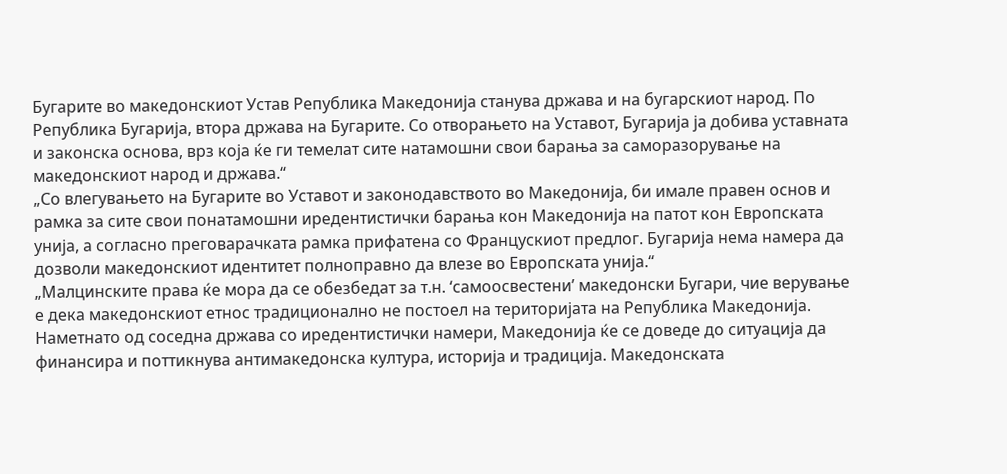Бугарите во македонскиот Устав Република Македонија станува држава и на бугарскиот народ. По Република Бугарија, втора држава на Бугарите. Со отворањето на Уставот, Бугарија ја добива уставната и законска основа, врз која ќе ги темелат сите натамошни свои барања за саморазорување на македонскиот народ и држава.“
„Со влегувањето на Бугарите во Уставот и законодавството во Македонија, би имале правен основ и рамка за сите свои понатамошни иредентистички барања кон Македонија на патот кон Европската унија, а согласно преговарачката рамка прифатена со Францускиот предлог. Бугарија нема намера да дозволи македонскиот идентитет полноправно да влезе во Европската унија.“
„Малцинските права ќе мора да се обезбедат за т.н. ‘самоосвестени’ македонски Бугари, чие верување е дека македонскиот етнос традиционално не постоел на територијата на Република Македонија. Наметнато од соседна држава со иредентистички намери, Македонија ќе се доведе до ситуација да финансира и поттикнува антимакедонска култура, историја и традиција. Македонската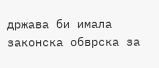држава би имала законска обврска за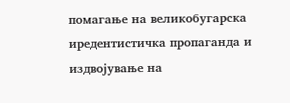помагање на великобугарска иредентистичка пропаганда и издвојување на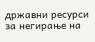државни ресурси за негирање на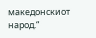македонскиот народ.“